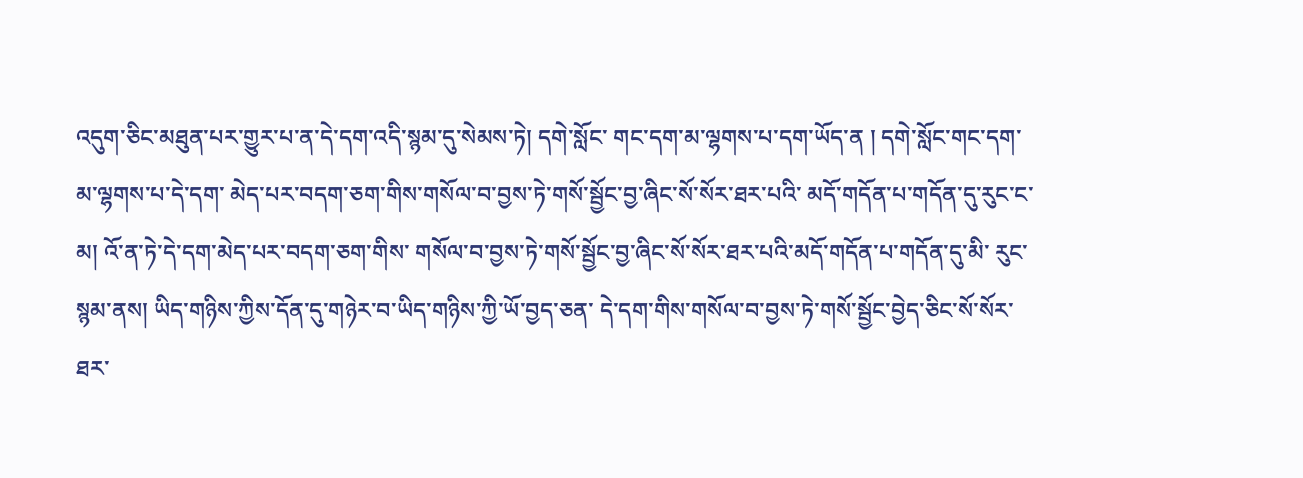འདུག་ཅིང་མཐུན་པར་གྱུར་པ་ན་དེ་དག་འདི་སྙམ་དུ་སེམས་ཏེ། དགེ་སློང་ གང་དག་མ་ལྷགས་པ་དག་ཡོད་ན ། དགེ་སློང་གང་དག་མ་ལྷགས་པ་དེ་དག་ མེད་པར་བདག་ཅག་གིས་གསོལ་བ་བྱས་ཏེ་གསོ་སྦྱོང་བྱ་ཞིང་སོ་སོར་ཐར་པའི་ མདོ་གདོན་པ་གདོན་དུ་རུང་ང་མ། འོ་ན་ཏེ་དེ་དག་མེད་པར་བདག་ཅག་གིས་ གསོལ་བ་བྱས་ཏེ་གསོ་སྦྱོང་བྱ་ཞིང་སོ་སོར་ཐར་པའི་མདོ་གདོན་པ་གདོན་དུ་མི་ རུང་སྙམ་ནས། ཡིད་གཉིས་ཀྱིས་དོན་དུ་གཉེར་བ་ཡིད་གཉིས་ཀྱི་ཡོ་བྱད་ཅན་ དེ་དག་གིས་གསོལ་བ་བྱས་ཏེ་གསོ་སྦྱོང་བྱེད་ཅིང་སོ་སོར་ཐར་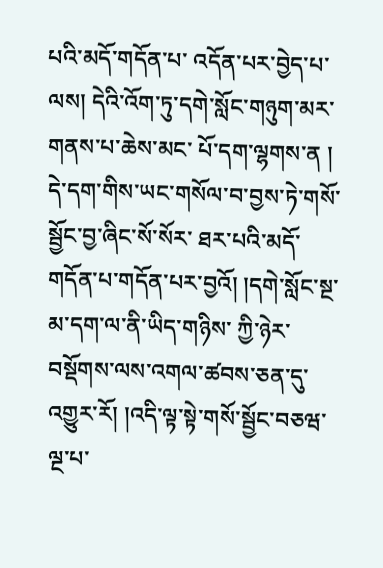པའི་མདོ་གདོན་པ་ འདོན་པར་བྱེད་པ་ལས། དེའི་འོག་ཏུ་དགེ་སློང་གཉུག་མར་གནས་པ་ཆེས་མང་ པོ་དག་ལྷགས་ན ། དེ་དག་གིས་ཡང་གསོལ་བ་བྱས་ཏེ་གསོ་སྦྱོང་བྱ་ཞིང་སོ་སོར་ ཐར་པའི་མདོ་གདོན་པ་གདོན་པར་བྱའོ། །དགེ་སློང་སྔ་མ་དག་ལ་ནི་ཡིད་གཉིས་ ཀྱི་ཉེར་བསྡོགས་ལས་འགལ་ཚབས་ཅན་དུ་འགྱུར་རོ། །འདི་ལྟ་སྟེ་གསོ་སྦྱོང་བཅཝ་ ལྔ་པ་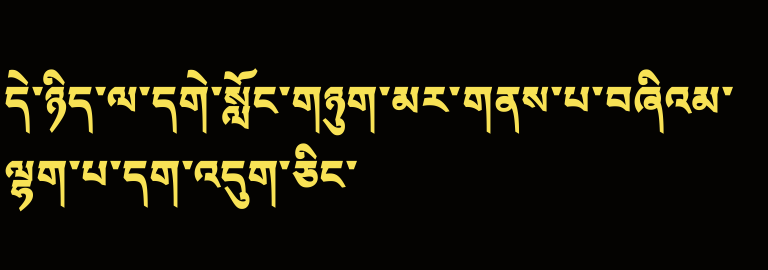དེ་ཉིད་ལ་དགེ་སློང་གཉུག་མར་གནས་པ་བཞིའམ་ལྷག་པ་དག་འདུག་ཅིང་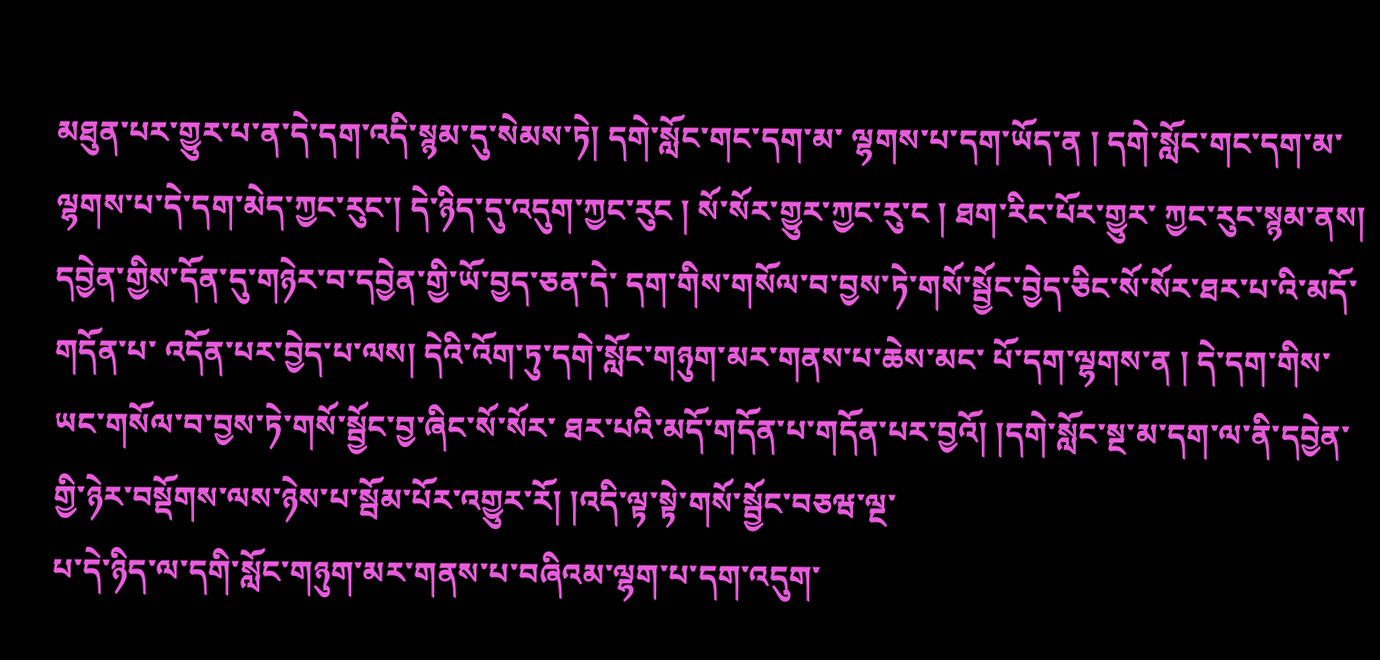མཐུན་པར་གྱུར་པ་ན་དེ་དག་འདི་སྙམ་དུ་སེམས་ཏེ། དགེ་སློང་གང་དག་མ་ ལྷགས་པ་དག་ཡོད་ན ། དགེ་སློང་གང་དག་མ་ལྷགས་པ་དེ་དག་མེད་ཀྱང་རུང་། དེ་ཉིད་དུ་འདུག་ཀྱང་རུང ། སོ་སོར་གྱུར་ཀྱང་རུ་ང ། ཐག་རིང་པོར་གྱུར་ ཀྱང་རུང་སྙམ་ནས། དབྱེན་གྱིས་དོན་དུ་གཉེར་བ་དབྱེན་གྱི་ཡོ་བྱད་ཅན་དེ་ དག་གིས་གསོལ་བ་བྱས་ཏེ་གསོ་སྦྱོང་བྱེད་ཅིང་སོ་སོར་ཐར་པ་འི་མདོ་གདོན་པ་ འདོན་པར་བྱེད་པ་ལས། དེའི་འོག་ཏུ་དགེ་སློང་གཉུག་མར་གནས་པ་ཆེས་མང་ པོ་དག་ལྷགས་ན ། དེ་དག་གིས་ཡང་གསོལ་བ་བྱས་ཏེ་གསོ་སྦྱོང་བྱ་ཞིང་སོ་སོར་ ཐར་པའི་མདོ་གདོན་པ་གདོན་པར་བྱའོ། །དགེ་སློང་སྔ་མ་དག་ལ་ནི་དབྱེན་ གྱི་ཉེར་བསྡོགས་ལས་ཉེས་པ་སྦོམ་པོར་འགྱུར་རོ། །འདི་ལྟ་སྟེ་གསོ་སྦྱོང་བཅཝ་ལྔ་
པ་དེ་ཉིད་ལ་དགི་སློང་གཉུག་མར་གནས་པ་བཞིའམ་ལྷག་པ་དག་འདུག་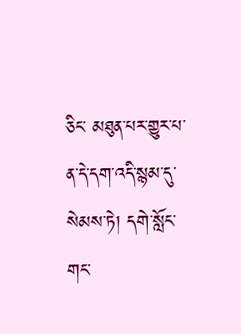ཅིང་ མཐུན་པར་གྱུར་པ་ན་དེ་དག་འདི་སྙམ་དུ་སེམས་ཏེ། དགེ་སློང་གང་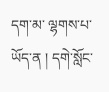དག་མ་ ལྷགས་པ་ཡོད་ན ། དགེ་སློང་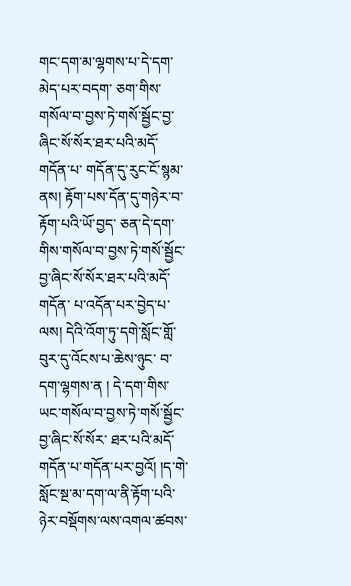གང་དག་མ་ལྷགས་པ་དེ་དག་མེད་པར་བདག་ ཅག་གིས་གསོལ་བ་བྱས་ཏེ་གསོ་སྦྱོང་བྱ་ཞིང་སོ་སོར་ཐར་པའི་མདོ་གདོན་པ་ གདོན་དུ་རུང་ངོ་སྙམ་ནས། རྟོག་པས་དོན་དུ་གཉེར་བ་རྟོག་པའི་ཡོ་བྱད་ ཅན་དེ་དག་གིས་གསོལ་བ་བྱས་ཏེ་གསོ་སྦྱོང་བྱ་ཞིང་སོ་སོར་ཐར་པའི་མདོ་གདོན་ པ་འདོན་པར་བྱེད་པ་ལས། དེའི་འོག་ཏུ་དགེ་སློང་གློ་བུར་དུ་འོངས་པ་ཆེས་ཉུང་ བ་དག་ལྷགས་ན ། དེ་དག་གིས་ཡང་གསོལ་བ་བྱས་ཏེ་གསོ་སྦྱོང་བྱ་ཞིང་སོ་སོར་ ཐར་པའི་མདོ་གདོན་པ་གདོན་པར་བྱའོ། །ད་གེ་སློང་སྔ་མ་དག་ལ་ནི་རྟོག་པའི་ ཉེར་བསྡོགས་ལས་འགལ་ཚབས་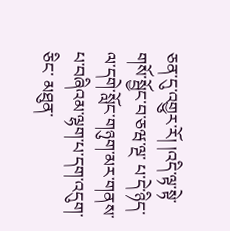ཅན་དུ་འགྱུར་རོ། །འདི་ལྟ་སྟེ་གསོ་སྦྱོང་བ་ཅཝ་ལྔ་ པ་དེ་ཉིད་ལ་དགེ་སློང་གཉུག་མར་གནས་པ་བཞིའམ་ལྷག་པ་དག་འདུག་ཅིང་ མཐུན་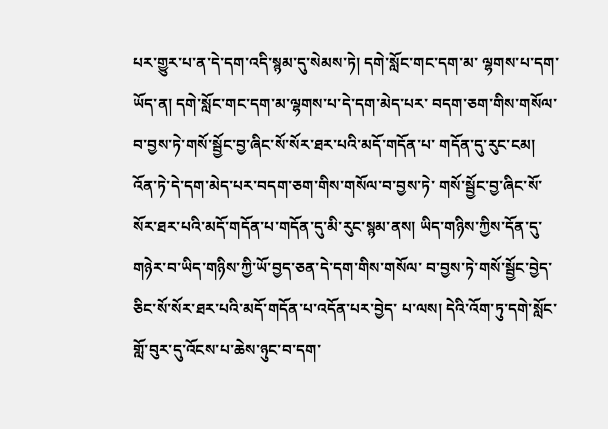པར་གྱུར་པ་ན་དེ་དག་འདི་སྙམ་དུ་སེམས་ཏེ། དགེ་སློང་གང་དག་མ་ ལྷགས་པ་དག་ཡོད་ན། དགེ་སློང་གང་དག་མ་ལྷགས་པ་དེ་དག་མེད་པར་ བདག་ཅག་གིས་གསོལ་བ་བྱས་ཏེ་གསོ་སྦྱོང་བྱ་ཞིང་སོ་སོར་ཐར་པའི་མདོ་གདོན་པ་ གདོན་དུ་རུང་ངམ། འོན་ཏེ་དེ་དག་མེད་པར་བདག་ཅག་གིས་གསོལ་བ་བྱས་ཏེ་ གསོ་སྦྱོང་བྱ་ཞིང་སོ་སོར་ཐར་པའི་མདོ་གདོན་པ་གདོན་དུ་མི་རུང་སྙམ་ནས། ཡིད་གཉིས་ཀྱིས་དོན་དུ་གཉེར་བ་ཡིད་གཉིས་ཀྱི་ཡོ་བྱད་ཅན་དེ་དག་གིས་གསོལ་ བ་བྱས་ཏེ་གསོ་སྦྱོང་བྱེད་ཅིང་སོ་སོར་ཐར་པའི་མདོ་གདོན་པ་འདོན་པར་བྱེད་ པ་ལས། དེའི་འོག་ཏུ་དགེ་སློང་གློ་བུར་དུ་འོངས་པ་ཆེས་ཉུང་བ་དག་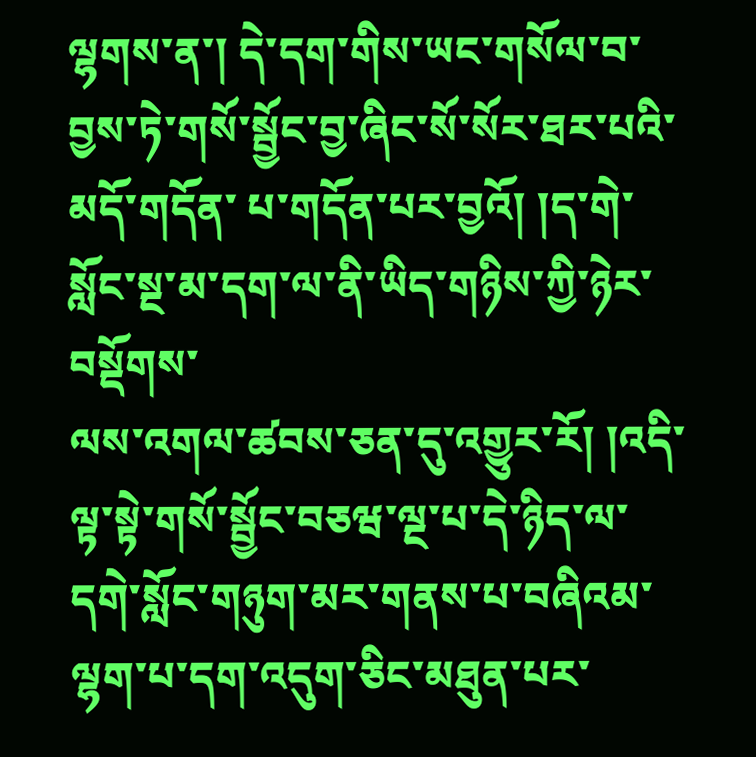ལྷགས་ན་། དེ་དག་གིས་ཡང་གསོལ་བ་བྱས་ཏེ་གསོ་སྦྱོང་བྱ་ཞིང་སོ་སོར་ཐར་པའི་མདོ་གདོན་ པ་གདོན་པར་བྱའོ། །ད་གེ་སློང་སྔ་མ་དག་ལ་ནི་ཡིད་གཉིས་ཀྱི་ཉེར་བསྡོགས་
ལས་འགལ་ཚབས་ཅན་དུ་འགྱུར་རོ། །འདི་ལྟ་སྟེ་གསོ་སྦྱོང་བཅཝ་ལྔ་པ་དེ་ཉིད་ལ་ དགེ་སློང་གཉུག་མར་གནས་པ་བཞིའམ་ལྷག་པ་དག་འདུག་ཅིང་མཐུན་པར་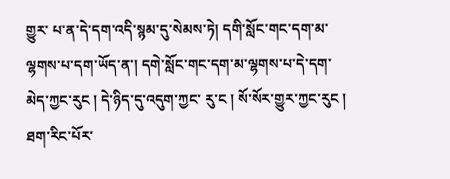གྱུར་ པ་ན་དེ་དག་འདི་སྙམ་དུ་སེམས་ཏེ། དགི་སློང་གང་དག་མ་ལྷགས་པ་དག་ཡོད་ན་། དགེ་སློང་གང་དག་མ་ལྷགས་པ་དེ་དག་མེད་ཀྱང་རུང ། དེ་ཉིད་དུ་འདུག་ཀྱང་ རུ་ང ། སོ་སོར་གྱུར་ཀྱང་རུང ། ཐག་རིང་པོར་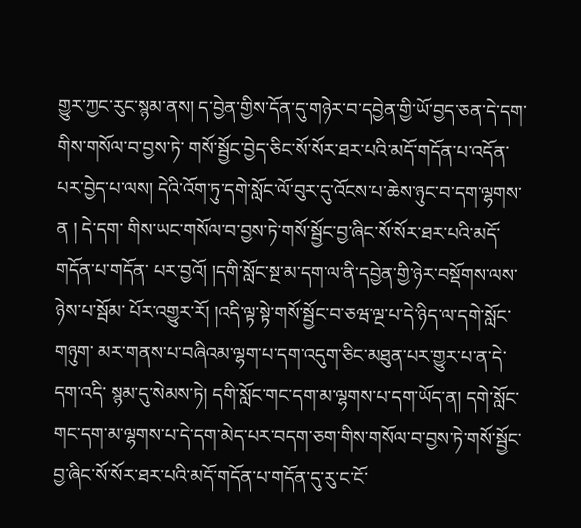གྱུར་ཀྱང་རུང་སྙམ་ནས། ད་བྱེན་གྱིས་དོན་དུ་གཉེར་བ་དབྱེན་གྱི་ཡོ་བྱད་ཅན་དེ་དག་གིས་གསོལ་བ་བྱས་ཏེ་ གསོ་སྦྱོང་བྱེད་ཅིང་སོ་སོར་ཐར་པའི་མདོ་གདོན་པ་འདོན་པར་བྱེད་པ་ལས། དེའི་འོག་ཏུ་དགེ་སློང་ལོ་བུར་དུ་འོངས་པ་ཆེས་ཉུང་བ་དག་ལྷགས་ན ། དེ་དག་ གིས་ཡང་གསོལ་བ་བྱས་ཏེ་གསོ་སྦྱོང་བྱ་ཞིང་སོ་སོར་ཐར་པའི་མདོ་གདོན་པ་གདོན་ པར་བྱའོ། །དགི་སློང་སྔ་མ་དག་ལ་ནི་དབྱེན་གྱི་ཉེར་བསྡོགས་ལས་ཉེས་པ་སྦོམ་ པོར་འགྱུར་རོ། །འདི་ལྟ་སྟེ་གསོ་སྦྱོང་བ་ཅཝ་ལྔ་པ་དེ་ཉིད་ལ་དགེ་སློང་གཉུག་ མར་གནས་པ་བཞིའམ་ལྷག་པ་དག་འདུག་ཅིང་མཐུན་པར་གྱུར་པ་ན་དེ་དག་འདི་ སྙམ་དུ་སེམས་ཏེ། དགི་སློང་གང་དག་མ་ལྷགས་པ་དག་ཡོད་ན། དགེ་སློང་ གང་དག་མ་ལྷགས་པ་དེ་དག་མེད་པར་བདག་ཅག་གིས་གསོལ་བ་བྱས་ཏེ་གསོ་སྦྱོང་ བྱ་ཞིང་སོ་སོར་ཐར་པའི་མདོ་གདོན་པ་གདོན་དུ་རུ་ང་ངོ་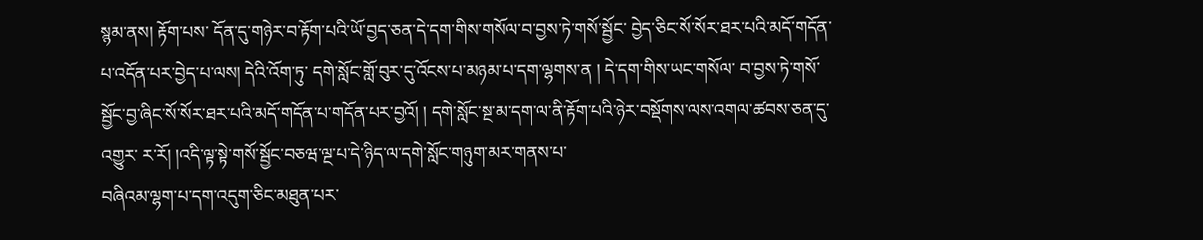སྙམ་ནས། རྟོག་པས་ དོན་དུ་གཉེར་བ་རྟོག་པའི་ཡོ་བྱད་ཅན་དེ་དག་གིས་གསོལ་བ་བྱས་ཏེ་གསོ་སྦྱོང་ བྱེད་ཅིང་སོ་སོར་ཐར་པའི་མདོ་གདོན་པ་འདོན་པར་བྱེད་པ་ལས། དེའི་འོག་ཏུ་ དགེ་སློང་གློ་བུར་དུ་འོངས་པ་མཉམ་པ་དག་ལྷགས་ན ། དེ་དག་གིས་ཡང་གསོལ་ བ་བྱས་ཏེ་གསོ་སྦྱོང་བྱ་ཞིང་སོ་སོར་ཐར་པའི་མདོ་གདོན་པ་གདོན་པར་བྱའོ། ། དགེ་སློང་སྔ་མ་དག་ལ་ནི་རྟོག་པའི་ཉེར་བསྡོགས་ལས་འགལ་ཚབས་ཅན་དུ་འགྱུར་ ར་རོ། །འདི་ལྟ་སྟེ་གསོ་སྦྱོང་བཅཝ་ལྔ་པ་དེ་ཉིད་ལ་དགེ་སློང་གཉུག་མར་གནས་པ་
བཞིའམ་ལྷག་པ་དག་འདུག་ཅིང་མཐུན་པར་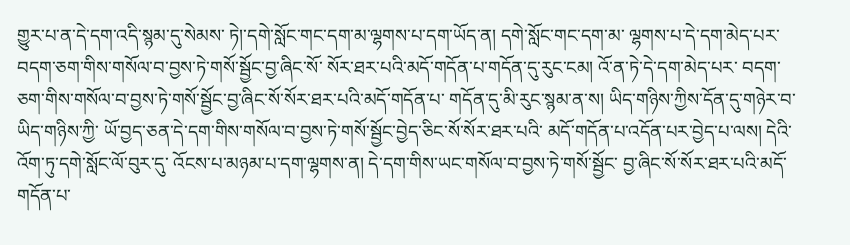གྱུར་པ་ན་དེ་དག་འདི་སྙམ་དུ་སེམས་ ཏེ།་དགེ་སློང་གང་དག་མ་ལྷགས་པ་དག་ཡོད་ན། དགེ་སློང་གང་དག་མ་ ལྷགས་པ་དེ་དག་མེད་པར་བདག་ཅག་གིས་གསོལ་བ་བྱས་ཏེ་གསོ་སྦྱོང་བྱ་ཞིང་སོ་ སོར་ཐར་པའི་མདོ་གདོན་པ་གདོན་དུ་རུང་ངམ། འོ་ན་ཏེ་དེ་དག་མེད་པར་ བདག་ཅག་གིས་གསོལ་བ་བྱས་ཏེ་གསོ་སྦྱོང་བྱ་ཞིང་སོ་སོར་ཐར་པའི་མདོ་གདོན་པ་ གདོན་དུ་མི་རུང་སྙམ་ན་ས། ཡིད་གཉིས་ཀྱིས་དོན་དུ་གཉེར་བ་ཡིད་གཉིས་ཀྱི་ ཡོ་བྱད་ཅན་དེ་དག་གིས་གསོལ་བ་བྱས་ཏེ་གསོ་སྦྱོང་བྱེད་ཅིང་སོ་སོར་ཐར་པའི་ མདོ་གདོན་པ་འདོན་པར་བྱེད་པ་ལས། དེའི་འོག་ཏུ་དགེ་སློང་ལོ་བུར་དུ་ འོངས་པ་མཉམ་པ་དག་ལྷགས་ན། དེ་དག་གིས་ཡང་གསོལ་བ་བྱས་ཏེ་གསོ་སྦྱོང་ བྱ་ཞིང་སོ་སོར་ཐར་པའི་མདོ་གདོན་པ་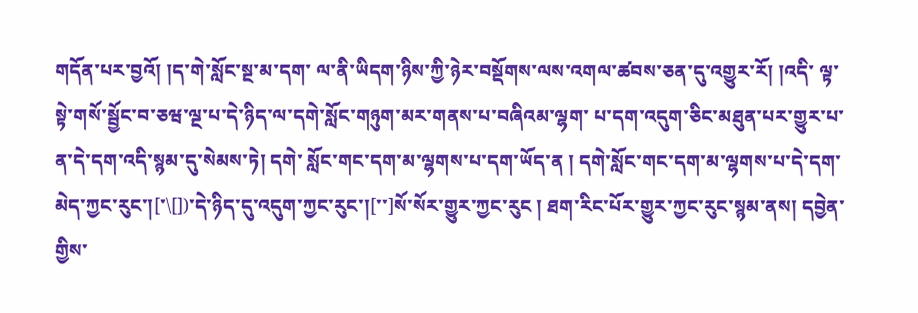གདོན་པར་བྱའོ། །ད་གེ་སློང་སྔ་མ་དག་ ལ་ནི་ཡིདག་ཉིས་ཀྱི་ཉེར་བསྡོགས་ལས་འགལ་ཚབས་ཅན་དུ་འགྱུར་རོ། །འདི་ ལྟ་སྟེ་གསོ་སྦྱོང་བ་ཅཝ་ལྔ་པ་དེ་ཉིད་ལ་དགེ་སློང་གཉུག་མར་གནས་པ་བཞིའམ་ལྷག་ པ་དག་འདུག་ཅིང་མཐུན་པར་གྱུར་པ་ན་དེ་དག་འདི་སྙམ་དུ་སེམས་ཏེ། དགེ་ སློང་གང་དག་མ་ལྷགས་པ་དག་ཡོད་ན ། དགེ་སློང་གང་དག་མ་ལྷགས་པ་དེ་དག་ མེད་ཀྱང་རུང་།[་\[])་དེ་ཉིད་དུ་འདུག་ཀྱང་རུང་།[་་]སོ་སོར་གྱུར་ཀྱང་རུང ། ཐག་རིང་པོར་གྱུར་ཀྱང་རུང་སྙམ་ནས། དབྱེན་གྱིས་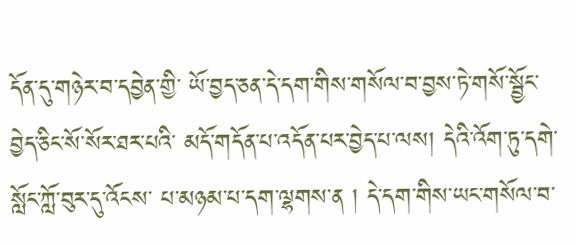དོན་དུ་གཉེར་བ་དབྱེན་གྱི་ ཡོ་བྱད་ཅན་དེ་དག་གིས་གསོལ་བ་བྱས་ཏེ་གསོ་སྦྱོང་བྱེད་ཅིང་སོ་སོར་ཐར་པའི་ མདོ་གདོན་པ་འདོན་པར་བྱེད་པ་ལས། དེའི་འོག་ཏུ་དགེ་སློང་ཀློ་བུར་དུ་འོངས་ པ་མཉམ་པ་དག་ལྷགས་ན ། དེ་དག་གིས་ཡང་གསོལ་བ་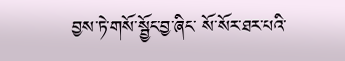བྱས་ཏེ་གསོ་སྦྱོང་བྱ་ཞིང་ སོ་སོར་ཐར་པའི་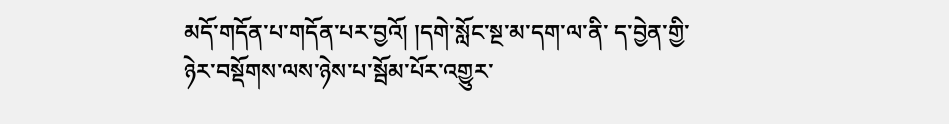མདོ་གདོན་པ་གདོན་པར་བྱའོ། །དགེ་སློང་སྔ་མ་དག་ལ་ནི་ ད་བྱེན་གྱི་ཉེར་བསྡོགས་ལས་ཉེས་པ་སྦོམ་པོར་འགྱུར་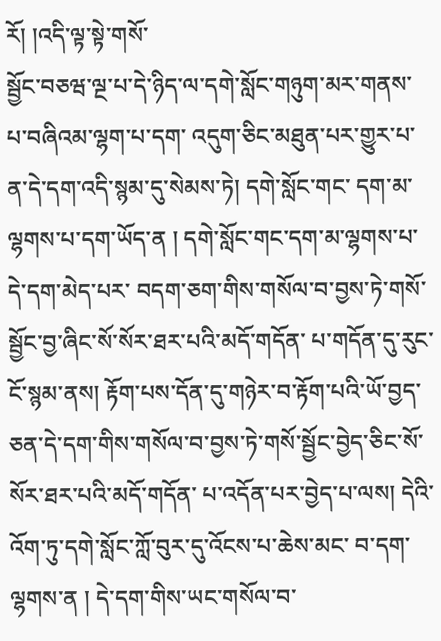རོ། །འདི་ལྟ་སྟེ་གསོ་
སྦྱོང་བཅཝ་ལྔ་པ་དེ་ཉིད་ལ་དགེ་སློང་གཉུག་མར་གནས་པ་བཞིའམ་ལྷག་པ་དག་ འདུག་ཅིང་མཐུན་པར་གྱུར་པ་ན་དེ་དག་འདི་སྙམ་དུ་སེམས་ཏེ། དགེ་སློང་གང་ དག་མ་ལྷགས་པ་དག་ཡོད་ན ། དགེ་སློང་གང་དག་མ་ལྷགས་པ་དེ་དག་མེད་པར་ བདག་ཅག་གིས་གསོལ་བ་བྱས་ཏེ་གསོ་སྦྱོང་བྱ་ཞིང་སོ་སོར་ཐར་པའི་མདོ་གདོན་ པ་གདོན་དུ་རུང་ངོ་སྙམ་ནས། རྟོག་པས་དོན་དུ་གཉེར་བ་རྟོག་པའི་ཡོ་བྱད་ ཅན་དེ་དག་གིས་གསོལ་བ་བྱས་ཏེ་གསོ་སྦྱོང་བྱེད་ཅིང་སོ་སོར་ཐར་པའི་མདོ་གདོན་ པ་འདོན་པར་བྱེད་པ་ལས། དེའི་འོག་ཏུ་དགེ་སློང་ཀློ་བུར་དུ་འོངས་པ་ཆེས་མང་ བ་དག་ལྷགས་ན ། དེ་དག་གིས་ཡང་གསོལ་བ་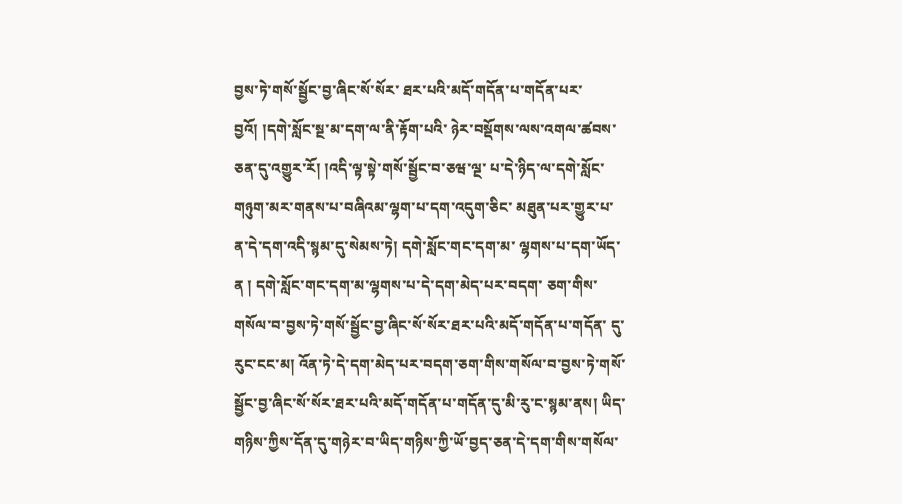བྱས་ཏེ་གསོ་སྦྱོང་བྱ་ཞིང་སོ་སོར་ ཐར་པའི་མདོ་གདོན་པ་གདོན་པར་བྱའོ། །དགེ་སློང་སྔ་མ་དག་ལ་ནི་རྟོག་པའི་ ཉེར་བསྡོགས་ལས་འགལ་ཚབས་ཅན་དུ་འགྱུར་རོ། །འདི་ལྟ་སྟེ་གསོ་སྦྱོང་བ་ཅཝ་ལྔ་ པ་དེ་ཉིད་ལ་དགེ་སློང་གཉུག་མར་གནས་པ་བཞིའམ་ལྷག་པ་དག་འདུག་ཅིང་ མཐུན་པར་གྱུར་པ་ན་དེ་དག་འདི་སྙམ་དུ་སེམས་ཏེ། དགེ་སློང་གང་དག་མ་ ལྷགས་པ་དག་ཡོད་ན ། དགེ་སློང་གང་དག་མ་ལྷགས་པ་དེ་དག་མེད་པར་བདག་ ཅག་གིས་གསོལ་བ་བྱས་ཏེ་གསོ་སྦྱོང་བྱ་ཞིང་སོ་སོར་ཐར་པའི་མདོ་གདོན་པ་གདོན་ དུ་རུང་ངང་མ། འོན་ཏེ་དེ་དག་མེད་པར་བདག་ཅག་གིས་གསོལ་བ་བྱས་ཏེ་གསོ་ སྦྱོང་བྱ་ཞིང་སོ་སོར་ཐར་པའི་མདོ་གདོན་པ་གདོན་དུ་མི་རུ་ང་སྙམ་ནས། ཡིད་ གཉིས་ཀྱིས་དོན་དུ་གཉེར་བ་ཡིད་གཉིས་ཀྱི་ཡོ་བྱད་ཅན་དེ་དག་གིས་གསོལ་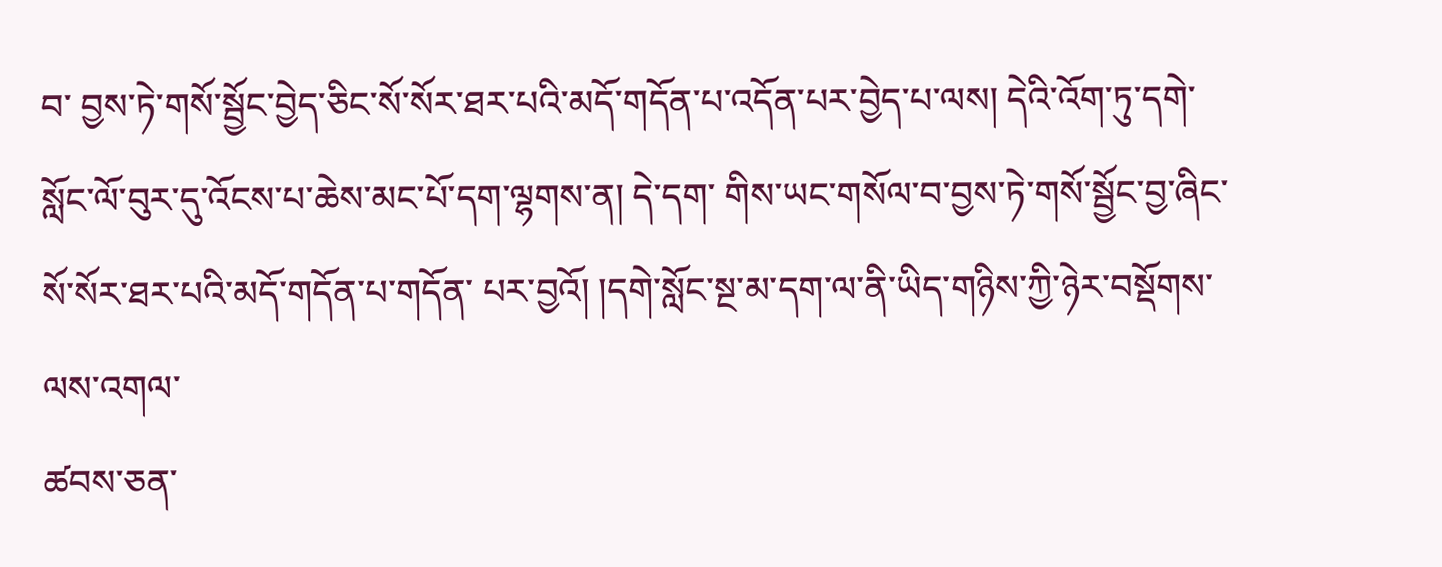བ་ བྱས་ཏེ་གསོ་སྦྱོང་བྱེད་ཅིང་སོ་སོར་ཐར་པའི་མདོ་གདོན་པ་འདོན་པར་བྱེད་པ་ལས། དེའི་འོག་ཏུ་དགེ་སློང་ལོ་བུར་དུ་འོངས་པ་ཆེས་མང་པོ་དག་ལྷགས་ན། དེ་དག་ གིས་ཡང་གསོལ་བ་བྱས་ཏེ་གསོ་སྦྱོང་བྱ་ཞིང་སོ་སོར་ཐར་པའི་མདོ་གདོན་པ་གདོན་ པར་བྱའོ། །དགེ་སློང་སྔ་མ་དག་ལ་ནི་ཡིད་གཉིས་ཀྱི་ཉེར་བསྡོགས་ལས་འགལ་
ཚབས་ཅན་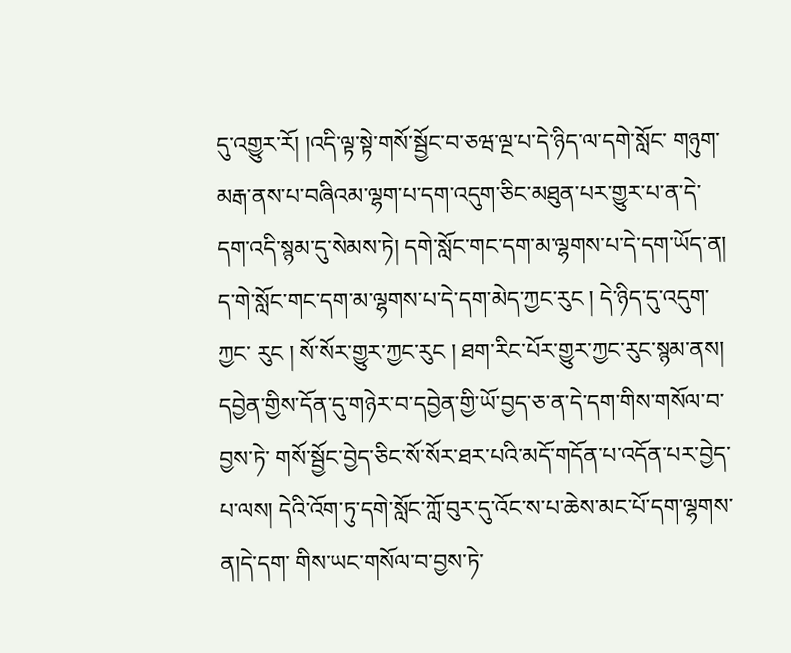དུ་འགྱུར་རོ། །འདི་ལྟ་སྟེ་གསོ་སྦྱོང་བ་ཅཝ་ལྔ་པ་དེ་ཉིད་ལ་དགེ་སློང་ གཉུག་མརྒ་ནས་པ་བཞིའམ་ལྷག་པ་དག་འདུག་ཅིང་མཐུན་པར་གྱུར་པ་ན་དེ་ དག་འདི་སྙམ་དུ་སེམས་ཏེ། དགེ་སློང་གང་དག་མ་ལྷགས་པ་དེ་དག་ཡོད་ན། ད་གེ་སློང་གང་དག་མ་ལྷགས་པ་དེ་དག་མེད་ཀྱང་རུང ། དེ་ཉིད་དུ་འདུག་ཀྱང་ རུང ། སོ་སོར་གྱུར་ཀྱང་རུང ། ཐག་རིང་པོར་གྱུར་ཀྱང་རུང་སྙམ་ནས། དབྱེན་གྱིས་དོན་དུ་གཉེར་བ་དབྱེན་གྱི་ཡོ་བྱད་ཅ་ན་དེ་དག་གིས་གསོལ་བ་བྱས་ཏེ་ གསོ་སྦྱོང་བྱེད་ཅིང་སོ་སོར་ཐར་པའི་མདོ་གདོན་པ་འདོན་པར་བྱེད་པ་ལས། དེའི་འོག་ཏུ་དགེ་སློང་ཀློ་བུར་དུ་འོང་ས་པ་ཆེས་མང་པོ་དག་ལྷགས་ན།དེ་དག་ གིས་ཡང་གསོལ་བ་བྱས་ཏེ་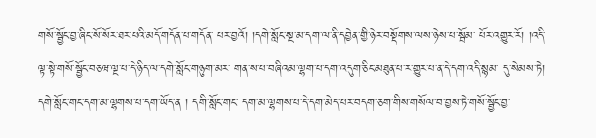གསོ་སྦྱོང་བྱ་ཞིང་སོ་སོར་ཐར་པའི་མདོ་གདོན་པ་གདོན་ པར་བྱའོ། །དགེ་སློང་སྔ་མ་དག་ལ་ནི་དབྱེན་གྱི་ཉེར་བསྡོགས་ལས་ཉེས་པ་སྦོམ་ པོར་འགྱུར་རོ། །འདི་ལྟ་སྟེ་གསོ་སྦྱོང་བཅཝ་ལྔ་པ་དེ་ཉིད་ལ་དགེ་སློང་གཉུག་མར་ གན་ས་པ་བཞིའམ་ལྷག་པ་དག་འདུག་ཅིང་མཐུན་པ་ར་གྱུར་པ་ན་དེ་དག་འདི་སྙམ་ དུ་སེམས་ཏེ། དགེ་སློང་གང་དག་མ་ལྷགས་པ་དག་ཡོད་ན ། དགི་སློང་གང་ དག་མ་ལྷགས་པ་དེ་དག་མེད་པར་བདག་ཅག་གིས་གསོལ་བ་བྱས་ཏེ་གསོ་སྦྱོང་བྱ་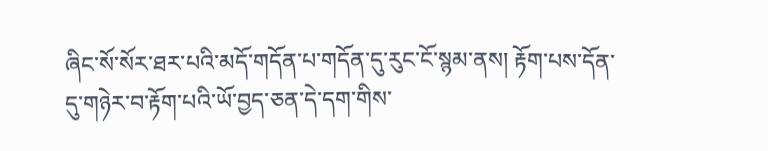ཞིང་སོ་སོར་ཐར་པའི་མདོ་གདོན་པ་གདོན་དུ་རུང་ངོ་སྙམ་ནས། རྟོག་པས་དོན་ དུ་གཉེར་བ་རྟོག་པའི་ཡོ་བྱད་ཅན་དེ་དག་གིས་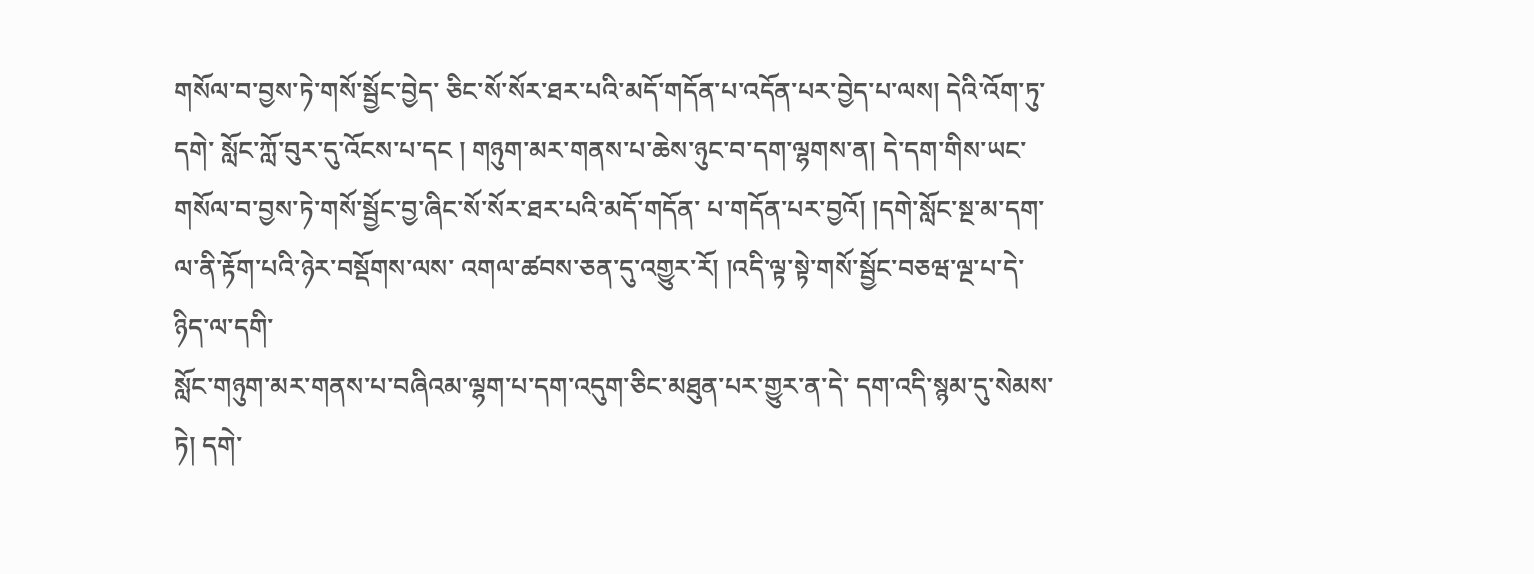གསོལ་བ་བྱས་ཏེ་གསོ་སྦྱོང་བྱེད་ ཅིང་སོ་སོར་ཐར་པའི་མདོ་གདོན་པ་འདོན་པར་བྱེད་པ་ལས། དེའི་འོག་ཏུ་དགེ་ སློང་ཀློ་བུར་དུ་འོངས་པ་དང ། གཉུག་མར་གནས་པ་ཆེས་ཉུང་བ་དག་ལྷགས་ན། དེ་དག་གིས་ཡང་གསོལ་བ་བྱས་ཏེ་གསོ་སྦྱོང་བྱ་ཞིང་སོ་སོར་ཐར་པའི་མདོ་གདོན་ པ་གདོན་པར་བྱའོ། །དགེ་སློང་སྔ་མ་དག་ལ་ནི་རྟོག་པའི་ཉེར་བསྡོགས་ལས་ འགལ་ཚབས་ཅན་དུ་འགྱུར་རོ། །འདི་ལྟ་སྟེ་གསོ་སྦྱོང་བཅཝ་ལྔ་པ་དེ་ཉིད་ལ་དགི་
སློང་གཉུག་མར་གནས་པ་བཞིའམ་ལྷག་པ་དག་འདུག་ཅིང་མཐུན་པར་གྱུར་ན་དེ་ དག་འདི་སྙམ་དུ་སེམས་ཏེ། དགེ་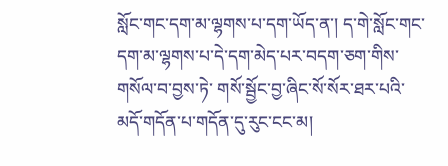སློང་གང་དག་མ་ལྷགས་པ་དག་ཡོད་ན་། ད་གེ་སློང་གང་དག་མ་ལྷགས་པ་དེ་དག་མེད་པར་བདག་ཅག་གིས་གསོལ་བ་བྱས་ཏེ་ གསོ་སྦྱོང་བྱ་ཞིང་སོ་སོར་ཐར་པའི་མདོ་གདོན་པ་གདོན་དུ་རུང་ངང་མ།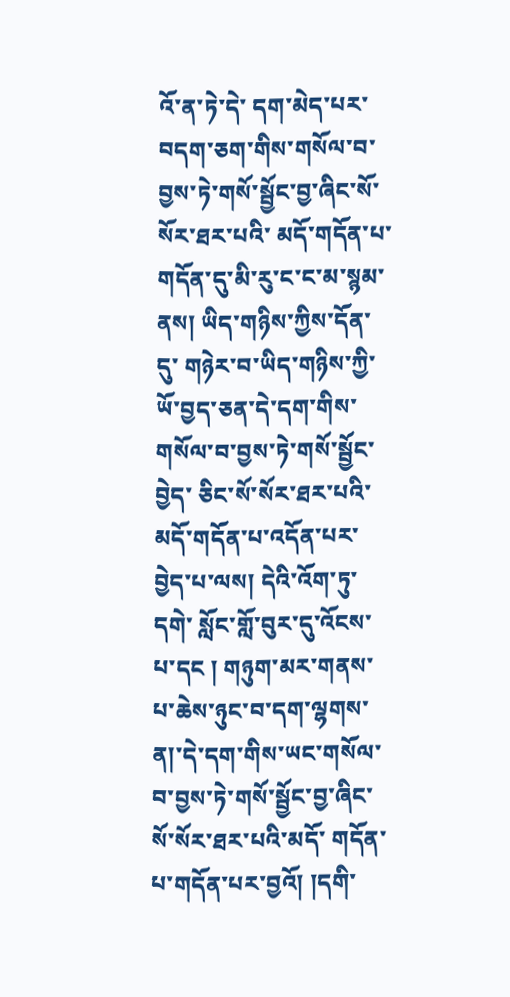འོ་ན་ཏེ་དེ་ དག་མེད་པར་བདག་ཅག་གིས་གསོལ་བ་བྱས་ཏེ་གསོ་སྦྱོང་བྱ་ཞིང་སོ་སོར་ཐར་པའི་ མདོ་གདོན་པ་གདོན་དུ་མི་རུ་ང་ང་མ་སྙམ་ནས། ཡིད་གཉིས་ཀྱིས་དོན་དུ་ གཉེར་བ་ཡིད་གཉིས་ཀྱི་ཡོ་བྱད་ཅན་དེ་དག་གིས་གསོལ་བ་བྱས་ཏེ་གསོ་སྦྱོང་བྱེད་ ཅིང་སོ་སོར་ཐར་པའི་མདོ་གདོན་པ་འདོན་པར་བྱེད་པ་ལས། དེའི་འོག་ཏུ་དགེ་ སློང་གློ་བུར་དུ་འོངས་པ་དང ། གཉུག་མར་གནས་པ་ཆེས་ཉུང་བ་དག་ལྷགས་ ན།་དེ་དག་གིས་ཡང་གསོལ་བ་བྱས་ཏེ་གསོ་སྦྱོང་བྱ་ཞིང་སོ་སོར་ཐར་པའི་མདོ་ གདོན་པ་གདོན་པར་བྱའོ། །དགི་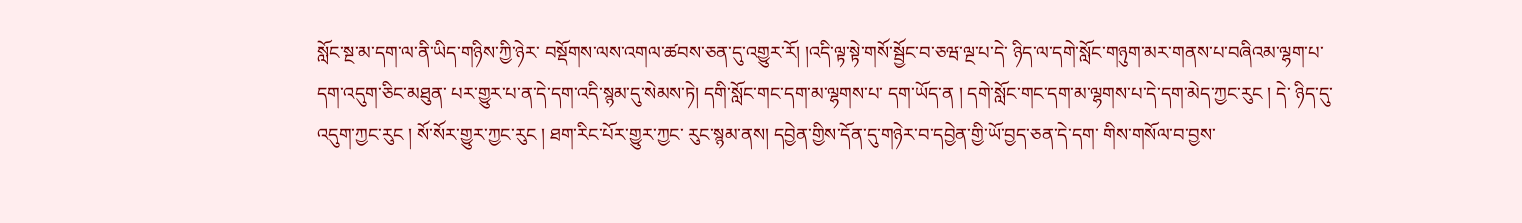སློང་སྔ་མ་དག་ལ་ནི་ཡིད་གཉིས་ཀྱི་ཉེར་ བསྡོགས་ལས་འགལ་ཚབས་ཅན་དུ་འགྱུར་རོ། །འདི་ལྟ་སྟེ་གསོ་སྦྱོང་བ་ཅཝ་ལྔ་པ་དེ་ ཉིད་ལ་དགེ་སློང་གཉུག་མར་གནས་པ་བཞིའམ་ལྷག་པ་དག་འདུག་ཅིང་མཐུན་ པར་གྱུར་པ་ན་དེ་དག་འདི་སྙམ་དུ་སེམས་ཏེ། དགི་སློང་གང་དག་མ་ལྷགས་པ་ དག་ཡོད་ན ། དགེ་སློང་གང་དག་མ་ལྷགས་པ་དེ་དག་མེད་ཀྱང་རུང ། དེ་ ཉིད་དུ་འདུག་ཀྱང་རུང ། སོ་སོར་གྱུར་ཀྱང་རུང ། ཐག་རིང་པོར་གྱུར་ཀྱང་ རུང་སྙམ་ནས། དབྱེན་གྱིས་དོན་དུ་གཉེར་བ་དབྱེན་གྱི་ཡོ་བྱད་ཅན་དེ་དག་ གིས་གསོལ་བ་བྱས་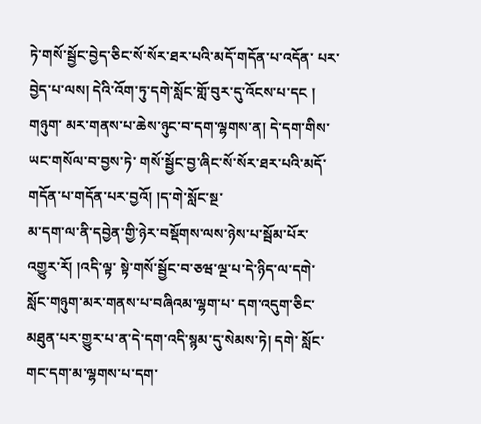ཏེ་གསོ་སྦྱོང་བྱེད་ཅིང་སོ་སོར་ཐར་པའི་མདོ་གདོན་པ་འདོན་ པར་བྱེད་པ་ལས། དེའི་འོག་ཏུ་དགེ་སློང་གློ་བུར་དུ་འོངས་པ་དང ། གཉུག་ མར་གནས་པ་ཆེས་ཉུང་བ་དག་ལྷགས་ན། དེ་དག་གིས་ཡང་གསོལ་བ་བྱས་ཏེ་ གསོ་སྦྱོང་བྱ་ཞིང་སོ་སོར་ཐར་པའི་མདོ་གདོན་པ་གདོན་པར་བྱའོ། །ད་གེ་སློང་སྔ་
མ་དག་ལ་ནི་དབྱེན་གྱི་ཉེར་བསྡོགས་ལས་ཉེས་པ་སྦོམ་པོར་འགྱུར་རོ། །འདི་ལྟ་ སྟེ་གསོ་སྦྱོང་བ་ཅཝ་ལྔ་པ་དེ་ཉིད་ལ་དགེ་སློང་གཉུག་མར་གནས་པ་བཞིའམ་ལྷག་པ་ དག་འདུག་ཅིང་མཐུན་པར་གྱུར་པ་ན་དེ་དག་འདི་སྙམ་དུ་སེམས་ཏེ། དགེ་ སློང་གང་དག་མ་ལྷགས་པ་དག་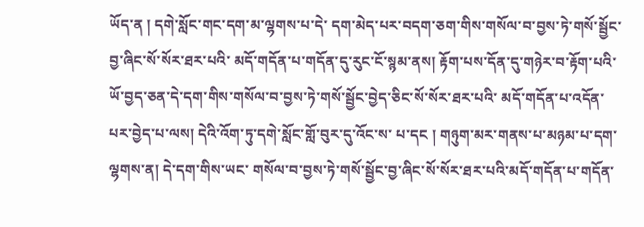ཡོད་ན ། དགེ་སློང་གང་དག་མ་ལྷགས་པ་དེ་ དག་མེད་པར་བདག་ཅག་གིས་གསོལ་བ་བྱས་ཏེ་གསོ་སྦྱོང་བྱ་ཞིང་སོ་སོར་ཐར་པའི་ མདོ་གདོན་པ་གདོན་དུ་རུང་ངོ་སྙམ་ནས། རྟོག་པས་དོན་དུ་གཉེར་བ་རྟོག་པའི་ ཡོ་བྱད་ཅན་དེ་དག་གིས་གསོལ་བ་བྱས་ཏེ་གསོ་སྦྱོང་བྱེད་ཅིང་སོ་སོར་ཐར་པའི་ མདོ་གདོན་པ་འདོན་པར་བྱེད་པ་ལས། དེའི་འོག་ཏུ་དགེ་སློང་གློ་བུར་དུ་འོང་ས་ པ་དང ། གཉུག་མར་གནས་པ་མཉམ་པ་དག་ལྷགས་ན། དེ་དག་གིས་ཡང་ གསོལ་བ་བྱས་ཏེ་གསོ་སྦྱོང་བྱ་ཞིང་སོ་སོར་ཐར་པའི་མདོ་གདོན་པ་གདོན་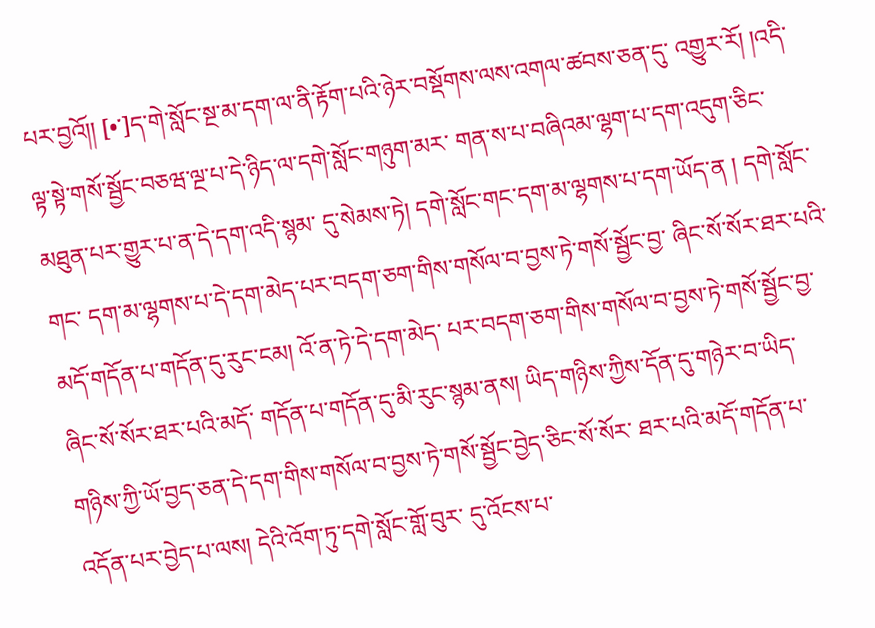པར་བྱའོ།། [•་]ད་གེ་སློང་སྔ་མ་དག་ལ་ནི་རྟོག་པའི་ཉེར་བསྡོགས་ལས་འགལ་ཚབས་ཅན་དུ་ འགྱུར་རོ། །འདི་ལྟ་སྟེ་གསོ་སྦྱོང་བཅཝ་ལྔ་པ་དེ་ཉིད་ལ་དགེ་སློང་གཉུག་མར་ གན་ས་པ་བཞིའམ་ལྷག་པ་དག་འདུག་ཅིང་མཐུན་པར་གྱུར་པ་ན་དེ་དག་འདི་སྙམ་ དུ་སེམས་ཏེ། དགེ་སློང་གང་དག་མ་ལྷགས་པ་དག་ཡོད་ན ། དགེ་སློང་གང་ དག་མ་ལྷགས་པ་དེ་དག་མེད་པར་བདག་ཅག་གིས་གསོལ་བ་བྱས་ཏེ་གསོ་སྦྱོང་བྱ་ ཞིང་སོ་སོར་ཐར་པའི་མདོ་གདོན་པ་གདོན་དུ་རུང་ངམ། འོ་ན་ཏེ་དེ་དག་མེད་ པར་བདག་ཅག་གིས་གསོལ་བ་བྱས་ཏེ་གསོ་སྦྱོང་བྱ་ཞིང་སོ་སོར་ཐར་པའི་མདོ་ གདོན་པ་གདོན་དུ་མི་རུང་སྙམ་ནས། ཡིད་གཉིས་ཀྱིས་དོན་དུ་གཉེར་བ་ཡིད་ གཉིས་ཀྱི་ཡོ་བྱད་ཅན་དེ་དག་གིས་གསོལ་བ་བྱས་ཏེ་གསོ་སྦྱོང་བྱེད་ཅིང་སོ་སོར་ ཐར་པའི་མདོ་གདོན་པ་འདོན་པར་བྱེད་པ་ལས། དེའི་འོག་ཏུ་དགེ་སློང་གློ་བུར་ དུ་འོངས་པ་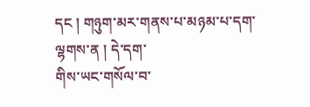དང ། གཉུག་མར་གནས་པ་མཉམ་པ་དག་ལྷགས་ན ། དེ་དག་
གིས་ཡང་གསོལ་བ་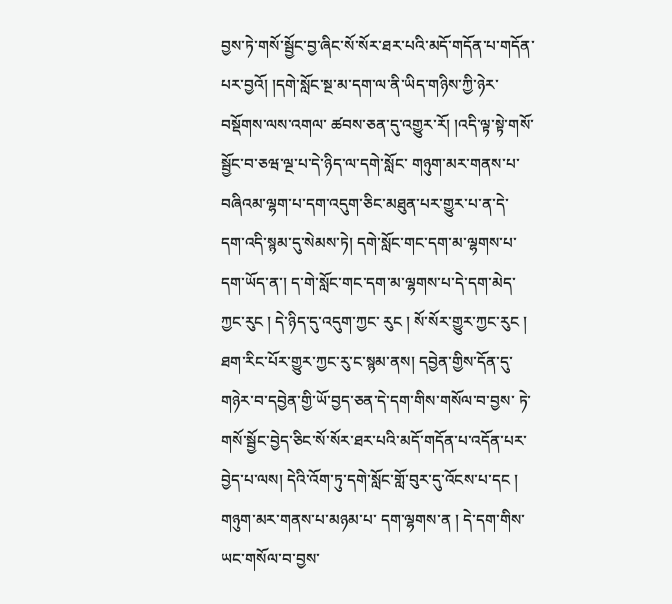བྱས་ཏེ་གསོ་སྦྱོང་བྱ་ཞིང་སོ་སོར་ཐར་པའི་མདོ་གདོན་པ་གདོན་ པར་བྱའོ། །དགེ་སློང་སྔ་མ་དག་ལ་ནི་ཡིད་གཉིས་ཀྱི་ཉེར་བསྡོགས་ལས་འགལ་ ཚབས་ཅན་དུ་འགྱུར་རོ། །འདི་ལྟ་སྟེ་གསོ་སྦྱོང་བ་ཅཝ་ལྔ་པ་དེ་ཉིད་ལ་དགེ་སློང་ གཉུག་མར་གནས་པ་བཞིའམ་ལྷག་པ་དག་འདུག་ཅིང་མཐུན་པར་གྱུར་པ་ན་དེ་ དག་འདི་སྙམ་དུ་སེམས་ཏེ། དགེ་སློང་གང་དག་མ་ལྷགས་པ་དག་ཡོད་ན་། ད་གེ་སློང་གང་དག་མ་ལྷགས་པ་དེ་དག་མེད་ཀྱང་རུང ། དེ་ཉིད་དུ་འདུག་ཀྱང་ རུང ། སོ་སོར་གྱུར་ཀྱང་རུང ། ཐག་རིང་པོར་གྱུར་ཀྱང་རུ་ང་སྙམ་ནས། དབྱེན་གྱིས་དོན་དུ་གཉེར་བ་དབྱེན་གྱི་ཡོ་བྱད་ཅན་དེ་དག་གིས་གསོལ་བ་བྱས་ ཏེ་གསོ་སྦྱོང་བྱེད་ཅིང་སོ་སོར་ཐར་པའི་མདོ་གདོན་པ་འདོན་པར་བྱེད་པ་ལས། དེའི་འོག་ཏུ་དགེ་སློང་གློ་བུར་དུ་འོངས་པ་དང ། གཉུག་མར་གནས་པ་མཉམ་པ་ དག་ལྷགས་ན ། དེ་དག་གིས་ཡང་གསོལ་བ་བྱས་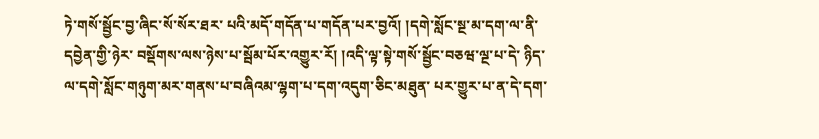ཏེ་གསོ་སྦྱོང་བྱ་ཞིང་སོ་སོར་ཐར་ པའི་མདོ་གདོན་པ་གདོན་པར་བྱའོ། །དགེ་སློང་སྔ་མ་དག་ལ་ནི་དབྱེན་གྱི་ཉེར་ བསྡོགས་ལས་ཉེས་པ་སྦོམ་པོར་འགྱུར་རོ། །འདི་ལྟ་སྟེ་གསོ་སྦྱོང་བཅཝ་ལྔ་པ་དེ་ ཉིད་ལ་དགེ་སློང་གཉུག་མར་གནས་པ་བཞིའམ་ལྷག་པ་དག་འདུག་ཅིང་མཐུན་ པར་གྱུར་པ་ན་དེ་དག་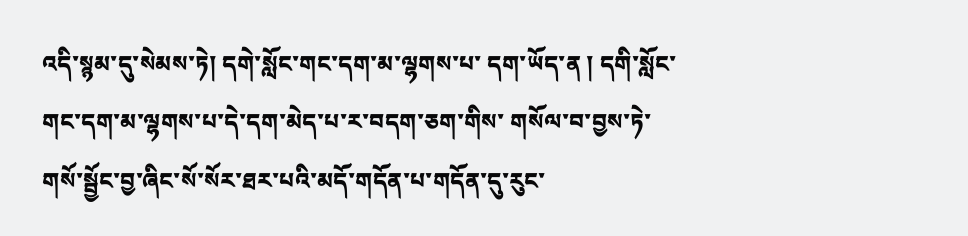འདི་སྙམ་དུ་སེམས་ཏེ། དགེ་སློང་གང་དག་མ་ལྷགས་པ་ དག་ཡོད་ན ། དགི་སློང་གང་དག་མ་ལྷགས་པ་དེ་དག་མེད་པ་ར་བདག་ཅག་གིས་ གསོལ་བ་བྱས་ཏེ་གསོ་སྦྱོང་བྱ་ཞིང་སོ་སོར་ཐར་པའི་མདོ་གདོན་པ་གདོན་དུ་རུང་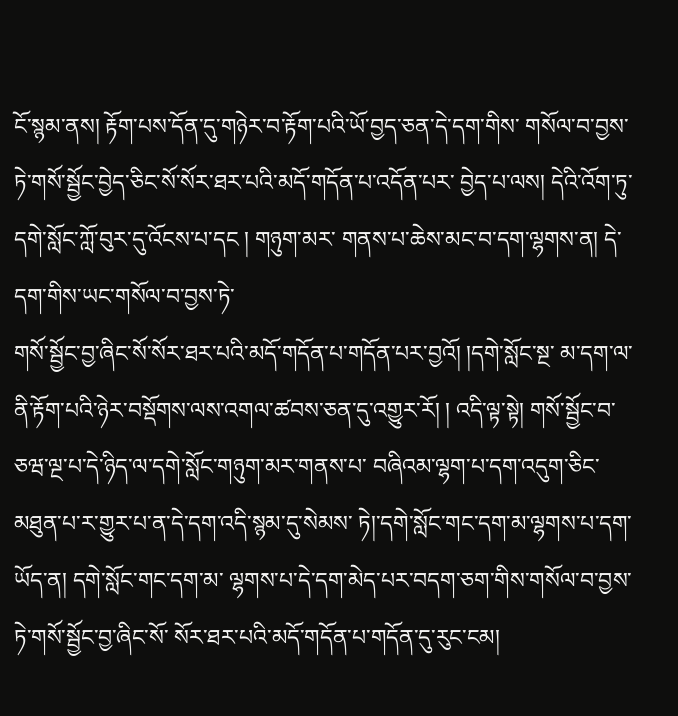ངོ་སྙམ་ནས། རྟོག་པས་དོན་དུ་གཉེར་བ་རྟོག་པའི་ཡོ་བྱད་ཅན་དེ་དག་གིས་ གསོལ་བ་བྱས་ཏེ་གསོ་སྦྱོང་བྱེད་ཅིང་སོ་སོར་ཐར་པའི་མདོ་གདོན་པ་འདོན་པར་ བྱེད་པ་ལས། དེའི་འོག་ཏུ་དགེ་སློང་ཀློ་བུར་དུ་འོངས་པ་དང ། གཉུག་མར་ གནས་པ་ཆེས་མང་བ་དག་ལྷགས་ན། དེ་དག་གིས་ཡང་གསོལ་བ་བྱས་ཏེ་
གསོ་སྦྱོང་བྱ་ཞིང་སོ་སོར་ཐར་པའི་མདོ་གདོན་པ་གདོན་པར་བྱའོ། །དགེ་སློང་སྔ་ མ་དག་ལ་ནི་རྟོག་པའི་ཉེར་བསྡོགས་ལས་འགལ་ཚབས་ཅན་དུ་འགྱུར་རོ། ། འདི་ལྟ་སྟེ། གསོ་སྦྱོང་བ་ཅཝ་ལྔ་པ་དེ་ཉིད་ལ་དགེ་སློང་གཉུག་མར་གནས་པ་ བཞིའམ་ལྷག་པ་དག་འདུག་ཅིང་མཐུན་པ་ར་གྱུར་པ་ན་དེ་དག་འདི་སྙམ་དུ་སེམས་ ཏེ།་དགེ་སློང་གང་དག་མ་ལྷགས་པ་དག་ཡོད་ན། དགེ་སློང་གང་དག་མ་ ལྷགས་པ་དེ་དག་མེད་པར་བདག་ཅག་གིས་གསོལ་བ་བྱས་ཏེ་གསོ་སྦྱོང་བྱ་ཞིང་སོ་ སོར་ཐར་པའི་མདོ་གདོན་པ་གདོན་དུ་རུང་ངམ།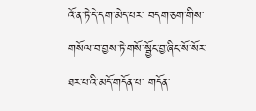འོ་ན་ཏེ་དེ་དག་མེད་པར་ བདག་ཅག་གིས་གསོལ་བ་བྱས་ཏེ་གསོ་སྦྱོང་བྱ་ཞིང་སོ་སོར་ཐར་པ་འི་མདོ་གདོན་པ་ གདོན་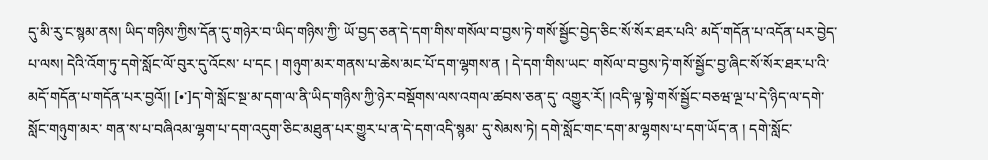དུ་མི་རུ་ང་སྙམ་ནས། ཡིད་གཉིས་ཀྱིས་དོན་དུ་གཉེར་བ་ཡིད་གཉིས་ཀྱི་ ཡོ་བྱད་ཅན་དེ་དག་གིས་གསོལ་བ་བྱས་ཏེ་གསོ་སྦྱོང་བྱེད་ཅིང་སོ་སོར་ཐར་པའི་ མདོ་གདོན་པ་འདོན་པར་བྱེད་པ་ལས། དེའི་འོག་ཏུ་དགེ་སློང་ལོ་བུར་དུ་འོངས་ པ་དང ། གཉུག་མར་གནས་པ་ཆེས་མང་པོ་དག་ལྷགས་ན ། དེ་དག་གིས་ཡང་ གསོལ་བ་བྱས་ཏེ་གསོ་སྦྱོང་བྱ་ཞིང་སོ་སོར་ཐར་པ་འི་མདོ་གདོན་པ་གདོན་པར་བྱའོ།། [•་]ད་གེ་སློང་སྔ་མ་དག་ལ་ནི་ཡིད་གཉིས་ཀྱི་ཉེར་བསྡོགས་ལས་འགལ་ཚབས་ཅན་དུ་ འགྱུར་རོ། །འདི་ལྟ་སྟེ་གསོ་སྦྱོང་བཅཝ་ལྔ་པ་དེ་ཉིད་ལ་དགེ་སློང་གཉུག་མར་ གན་ས་པ་བཞིའམ་ལྷག་པ་དག་འདུག་ཅིང་མཐུན་པར་གྱུར་པ་ན་དེ་དག་འདི་སྙམ་ དུ་སེམས་ཏེ། དགེ་སློང་གང་དག་མ་ལྷགས་པ་དག་ཡོད་ན ། དགེ་སློང་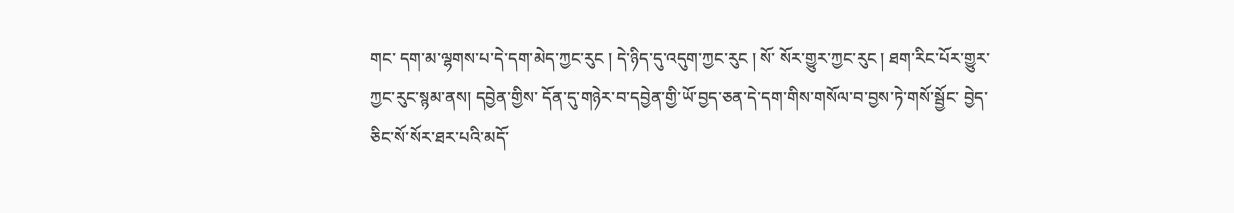གང་ དག་མ་ལྷགས་པ་དེ་དག་མེད་ཀྱང་རུང ། དེ་ཉིད་དུ་འདུག་ཀྱང་རུང ། སོ་ སོར་གྱུར་ཀྱང་རུང ། ཐག་རིང་པོར་གྱུར་ཀྱང་རུང་སྙམ་ནས། དབྱེན་གྱིས་ དོན་དུ་གཉེར་བ་དབྱེན་གྱི་ཡོ་བྱད་ཅན་དེ་དག་གིས་གསོལ་བ་བྱས་ཏེ་གསོ་སྦྱོང་ བྱེད་ཅིང་སོ་སོར་ཐར་པའི་མདོ་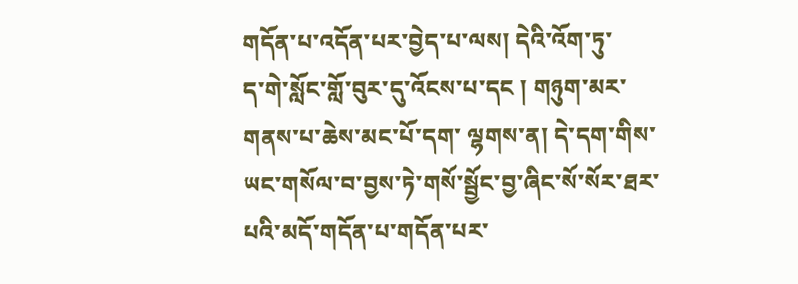གདོན་པ་འདོན་པར་བྱེད་པ་ལས། དེའི་འོག་ཏུ་
ད་གེ་སློང་གློ་བུར་དུ་འོངས་པ་དང ། གཉུག་མར་གནས་པ་ཆེས་མང་པོ་དག་ ལྷགས་ན། དེ་དག་གིས་ཡང་གསོལ་བ་བྱས་ཏེ་གསོ་སྦྱོང་བྱ་ཞིང་སོ་སོར་ཐར་ པའི་མདོ་གདོན་པ་གདོན་པར་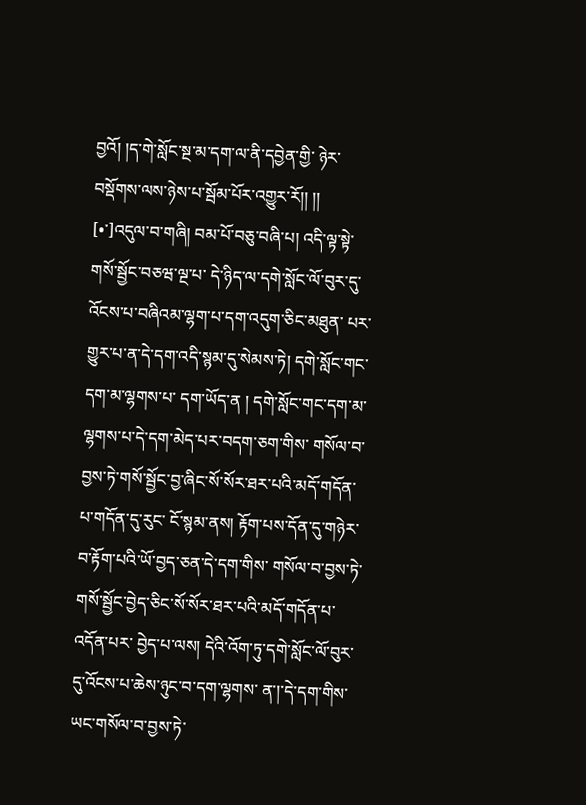བྱའོ། །ད་གེ་སློང་སྔ་མ་དག་ལ་ནི་དབྱེན་གྱི་ ཉེར་བསྡོགས་ལས་ཉེས་པ་སྦོམ་པོར་འགྱུར་རོ།། །། [•་]འདུལ་བ་གཞི། བམ་པོ་བཅུ་བཞི་པ། འདི་ལྟ་སྟེ་གསོ་སྦྱོང་བཅཝ་ལྔ་པ་ དེ་ཉིད་ལ་དགེ་སློང་ལོ་བུར་དུ་འོངས་པ་བཞིའམ་ལྷག་པ་དག་འདུག་ཅིང་མཐུན་ པར་གྱུར་པ་ན་དེ་དག་འདི་སྙམ་དུ་སེམས་ཏེ། དགེ་སློང་གང་དག་མ་ལྷགས་པ་ དག་ཡོད་ན ། དགེ་སློང་གང་དག་མ་ལྷགས་པ་དེ་དག་མེད་པར་བདག་ཅག་གིས་ གསོལ་བ་བྱས་ཏེ་གསོ་སྦྱོང་བྱ་ཞིང་སོ་སོར་ཐར་པའི་མདོ་གདོན་པ་གདོན་དུ་རུང་ ངོ་སྙམ་ནས། རྟོག་པས་དོན་དུ་གཉེར་བ་རྟོག་པའི་ཡོ་བྱད་ཅན་དེ་དག་གིས་ གསོལ་བ་བྱས་ཏེ་གསོ་སྦྱོང་བྱེད་ཅིང་སོ་སོར་ཐར་པའི་མདོ་གདོན་པ་འདོན་པར་ བྱེད་པ་ལས། དེའི་འོག་ཏུ་དགེ་སློང་ལོ་བུར་དུ་འོངས་པ་ཆེས་ཉུང་བ་དག་ལྷགས་ ན་།་དེ་དག་གིས་ཡང་གསོལ་བ་བྱས་ཏེ་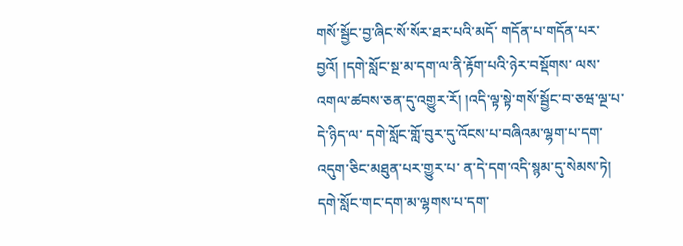གསོ་སྦྱོང་བྱ་ཞིང་སོ་སོར་ཐར་པའི་མདོ་ གདོན་པ་གདོན་པར་བྱའོ། །དགེ་སློང་སྔ་མ་དག་ལ་ནི་རྟོག་པའི་ཉེར་བསྡོགས་ ལས་འགལ་ཚབས་ཅན་དུ་འགྱུར་རོ། །འདི་ལྟ་སྟེ་གསོ་སྦྱོང་བ་ཅཝ་ལྔ་པ་དེ་ཉིད་ལ་ དགེ་སློང་གློ་བུར་དུ་འོངས་པ་བཞིའམ་ལྷག་པ་དག་འདུག་ཅིང་མཐུན་པར་གྱུར་པ་ ན་དེ་དག་འདི་སྙམ་དུ་སེམས་ཏེ། དགེ་སློང་གང་དག་མ་ལྷགས་པ་དག་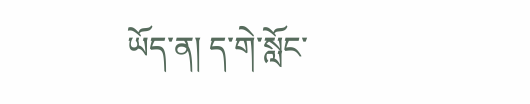ཡོད་ན། ད་གེ་སློང་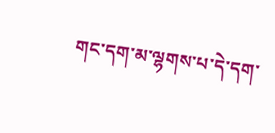གང་དག་མ་ལྷགས་པ་དེ་དག་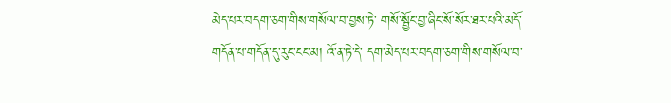མེད་པར་བདག་ཅག་གིས་གསོལ་བ་བྱས་ཏེ་ གསོ་སྦྱོང་བྱ་ཞིང་སོ་སོར་ཐར་པའི་མདོ་གདོན་པ་གདོན་དུ་རུང་ངང་མ། འོ་ན་ཏེ་དེ་ དག་མེད་པར་བདག་ཅག་གིས་གསོལ་བ་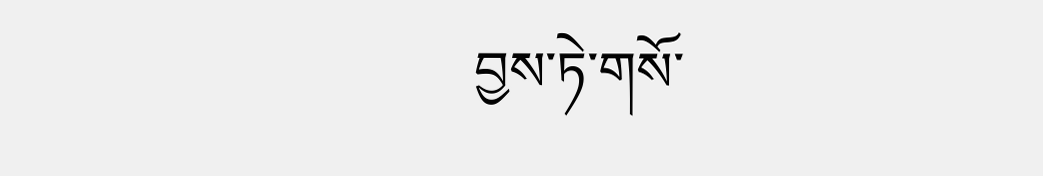བྱས་ཏེ་གསོ་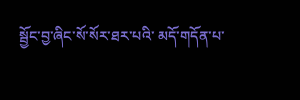སྦྱོང་བྱ་ཞིང་སོ་སོར་ཐར་པའི་ མདོ་གདོན་པ་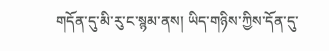གདོན་དུ་མི་རུ་ང་སྙམ་ནས། ཡིད་གཉིས་ཀྱིས་དོན་དུ་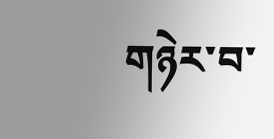གཉེར་བ་